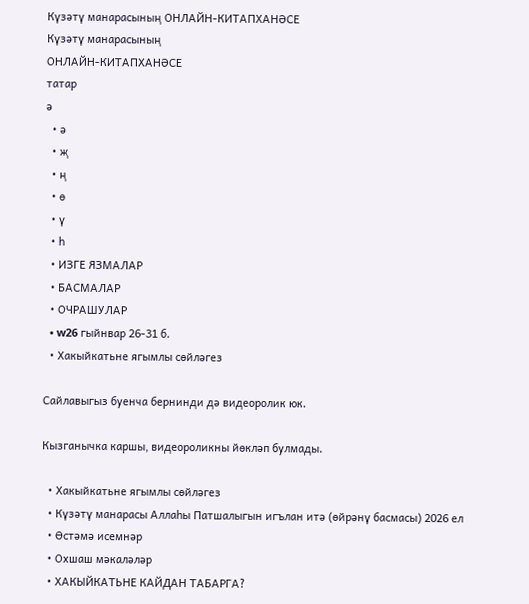Күзәтү манарасының ОНЛАЙН-КИТАПХАНӘСЕ
Күзәтү манарасының
ОНЛАЙН-КИТАПХАНӘСЕ
татар
ә
  • ә
  • җ
  • ң
  • ө
  • ү
  • һ
  • ИЗГЕ ЯЗМАЛАР
  • БАСМАЛАР
  • ОЧРАШУЛАР
  • w26 гыйнвар 26-31 б.
  • Хакыйкатьне ягымлы сөйләгез

Сайлавыгыз буенча бернинди дә видеоролик юк.

Кызганычка каршы, видеороликны йөкләп булмады.

  • Хакыйкатьне ягымлы сөйләгез
  • Күзәтү манарасы Аллаһы Патшалыгын игълан итә (өйрәнү басмасы) 2026 ел
  • Өстәмә исемнәр
  • Охшаш мәкаләләр
  • ХАКЫЙКАТЬНЕ КАЙДАН ТАБАРГА?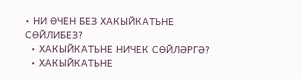• НИ ӨЧЕН БЕЗ ХАКЫЙКАТЬНЕ СӨЙЛИБЕЗ?
  • ХАКЫЙКАТЬНЕ НИЧЕК СӨЙЛӘРГӘ?
  • ХАКЫЙКАТЬНЕ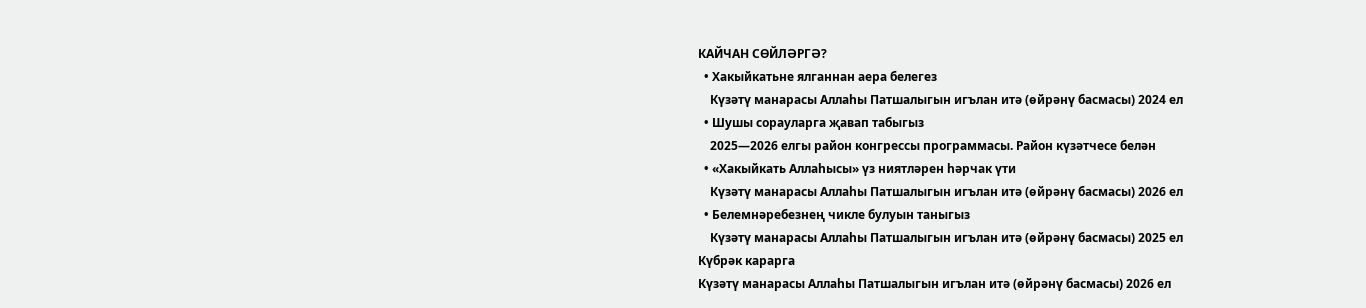КАЙЧАН СӨЙЛӘРГӘ?
  • Хакыйкатьне ялганнан аера белегез
    Күзәтү манарасы Аллаһы Патшалыгын игълан итә (өйрәнү басмасы) 2024 ел
  • Шушы сорауларга җавап табыгыз
    2025—2026 елгы район конгрессы программасы. Район күзәтчесе белән
  • «Хакыйкать Аллаһысы» үз ниятләрен һәрчак үти
    Күзәтү манарасы Аллаһы Патшалыгын игълан итә (өйрәнү басмасы) 2026 ел
  • Белемнәребезнең чикле булуын таныгыз
    Күзәтү манарасы Аллаһы Патшалыгын игълан итә (өйрәнү басмасы) 2025 ел
Күбрәк карарга
Күзәтү манарасы Аллаһы Патшалыгын игълан итә (өйрәнү басмасы) 2026 ел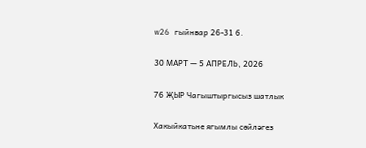w26 гыйнвар 26-31 б.

30 МАРТ — 5 АПРЕЛЬ, 2026

76 ҖЫР Чагыштыргысыз шатлык

Хакыйкатьне ягымлы сөйләгез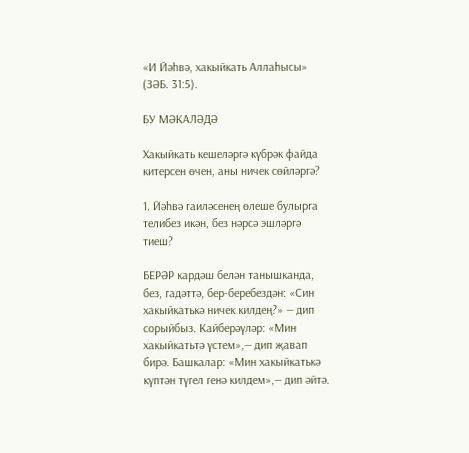«И Йәһвә, хакыйкать Аллаһысы» (ЗӘБ. 31:5).

БУ МӘКАЛӘДӘ

Хакыйкать кешеләргә күбрәк файда китерсен өчен, аны ничек сөйләргә?

1. Йәһвә гаиләсенең өлеше булырга телибез икән, без нәрсә эшләргә тиеш?

БЕРӘР кардәш белән танышканда, без, гадәттә, бер-беребездән: «Син хакыйкатькә ничек килдең?» — дип сорыйбыз. Кайберәүләр: «Мин хакыйкатьтә үстем»,— дип җавап бирә. Башкалар: «Мин хакыйкатькә күптән түгел генә килдем»,— дип әйтә.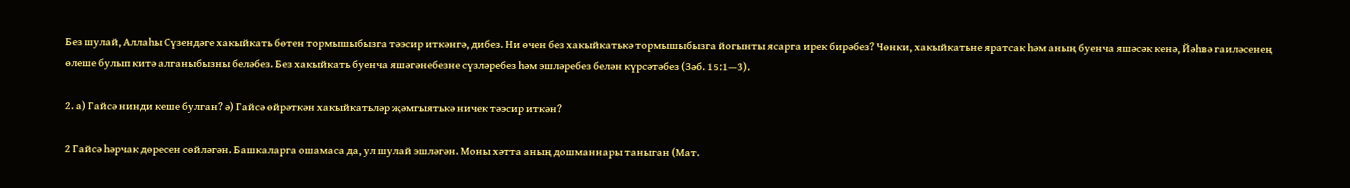Без шулай, Аллаһы Сүзендәге хакыйкать бөтен тормышыбызга тәэсир иткәнгә, дибез. Ни өчен без хакыйкатькә тормышыбызга йогынты ясарга ирек бирәбез? Чөнки, хакыйкатьне яратсак һәм аның буенча яшәсәк кенә, Йәһвә гаиләсенең өлеше булып китә алганыбызны беләбез. Без хакыйкать буенча яшәгәнебезне сүзләребез һәм эшләребез белән күрсәтәбез (Зәб. 15:1—3).

2. а) Гайсә нинди кеше булган? ә) Гайсә өйрәткән хакыйкатьләр җәмгыятькә ничек тәэсир иткән?

2 Гайсә һәрчак дөресен сөйләгән. Башкаларга ошамаса да, ул шулай эшләгән. Моны хәтта аның дошманнары таныган (Мат.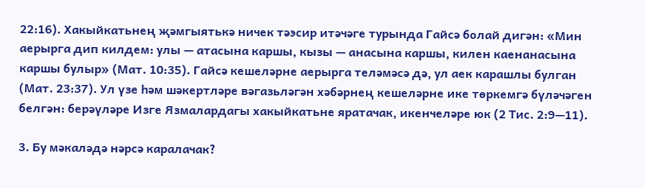22:16). Хакыйкатьнең җәмгыятькә ничек тәэсир итәчәге турында Гайсә болай дигән: «Мин аерырга дип килдем: улы — атасына каршы, кызы — анасына каршы, килен каенанасына каршы булыр» (Мат. 10:35). Гайсә кешеләрне аерырга теләмәсә дә, ул аек карашлы булган (Мат. 23:37). Ул үзе һәм шәкертләре вәгазьләгән хәбәрнең кешеләрне ике төркемгә бүләчәген белгән: берәүләре Изге Язмалардагы хакыйкатьне яратачак, икенчеләре юк (2 Тис. 2:9—11).

3. Бу мәкаләдә нәрсә каралачак?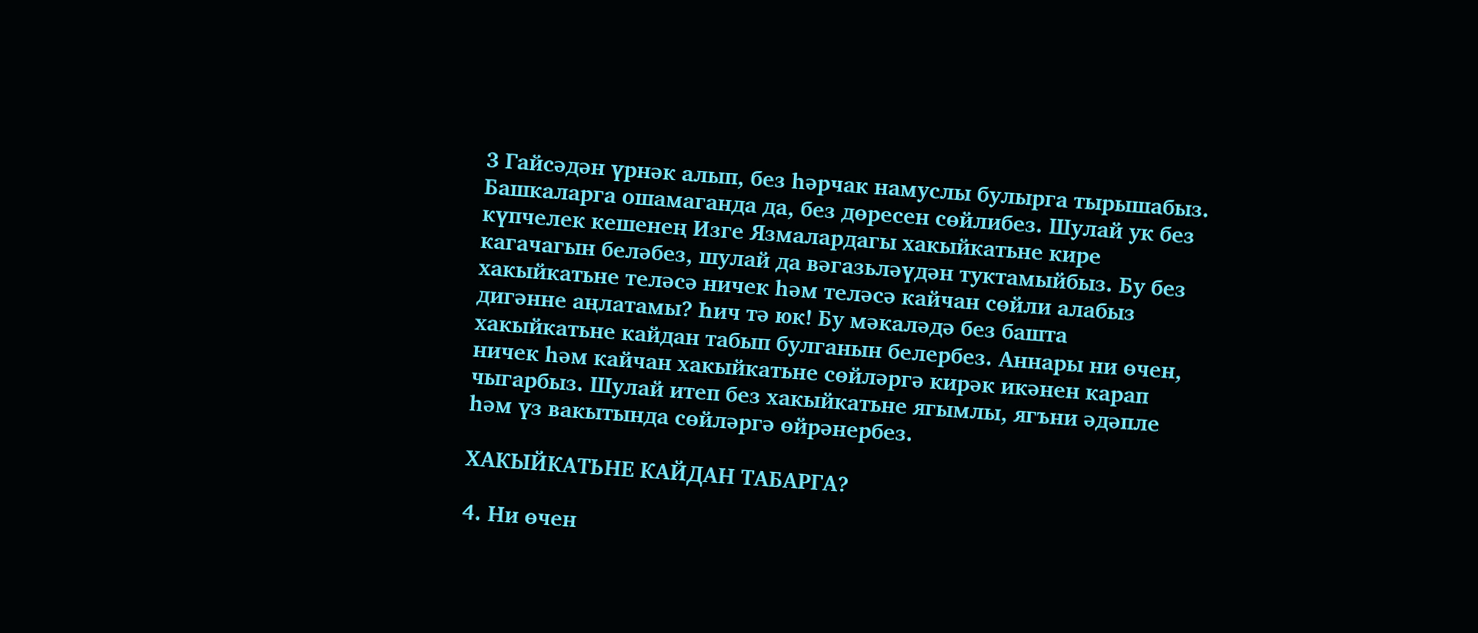3 Гайсәдән үрнәк алып, без һәрчак намуслы булырга тырышабыз. Башкаларга ошамаганда да, без дөресен сөйлибез. Шулай ук без күпчелек кешенең Изге Язмалардагы хакыйкатьне кире кагачагын беләбез, шулай да вәгазьләүдән туктамыйбыз. Бу без хакыйкатьне теләсә ничек һәм теләсә кайчан сөйли алабыз дигәнне аңлатамы? Һич тә юк! Бу мәкаләдә без башта хакыйкатьне кайдан табып булганын белербез. Аннары ни өчен, ничек һәм кайчан хакыйкатьне сөйләргә кирәк икәнен карап чыгарбыз. Шулай итеп без хакыйкатьне ягымлы, ягъни әдәпле һәм үз вакытында сөйләргә өйрәнербез.

ХАКЫЙКАТЬНЕ КАЙДАН ТАБАРГА?

4. Ни өчен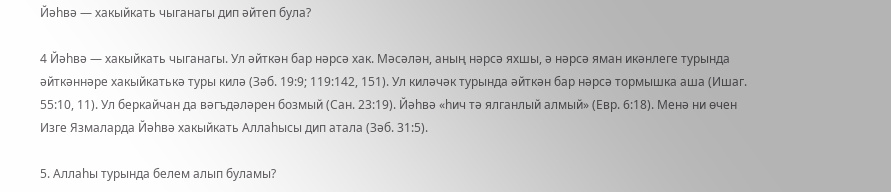Йәһвә — хакыйкать чыганагы дип әйтеп була?

4 Йәһвә — хакыйкать чыганагы. Ул әйткән бар нәрсә хак. Мәсәлән, аның нәрсә яхшы, ә нәрсә яман икәнлеге турында әйткәннәре хакыйкатькә туры килә (Зәб. 19:9; 119:142, 151). Ул киләчәк турында әйткән бар нәрсә тормышка аша (Ишаг. 55:10, 11). Ул беркайчан да вәгъдәләрен бозмый (Сан. 23:19). Йәһвә «һич тә ялганлый алмый» (Евр. 6:18). Менә ни өчен Изге Язмаларда Йәһвә хакыйкать Аллаһысы дип атала (Зәб. 31:5).

5. Аллаһы турында белем алып буламы?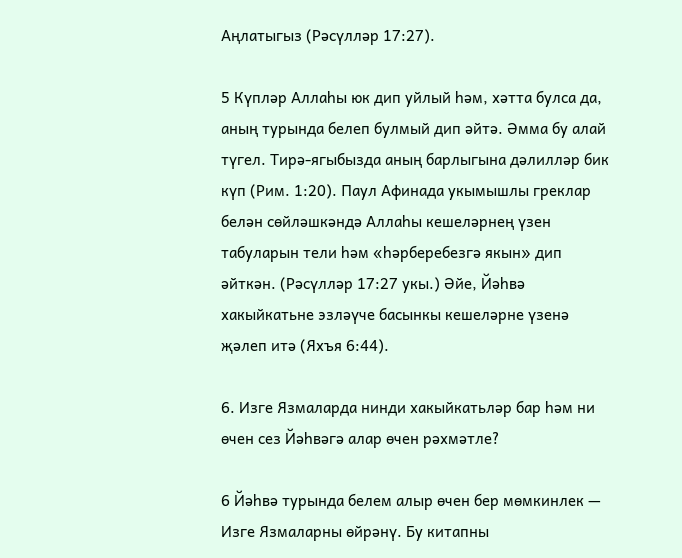Аңлатыгыз (Рәсүлләр 17:27).

5 Күпләр Аллаһы юк дип уйлый һәм, хәтта булса да, аның турында белеп булмый дип әйтә. Әмма бу алай түгел. Тирә-ягыбызда аның барлыгына дәлилләр бик күп (Рим. 1:20). Паул Афинада укымышлы греклар белән сөйләшкәндә Аллаһы кешеләрнең үзен табуларын тели һәм «һәрберебезгә якын» дип әйткән. (Рәсүлләр 17:27 укы.) Әйе, Йәһвә хакыйкатьне эзләүче басынкы кешеләрне үзенә җәлеп итә (Яхъя 6:44).

6. Изге Язмаларда нинди хакыйкатьләр бар һәм ни өчен сез Йәһвәгә алар өчен рәхмәтле?

6 Йәһвә турында белем алыр өчен бер мөмкинлек — Изге Язмаларны өйрәнү. Бу китапны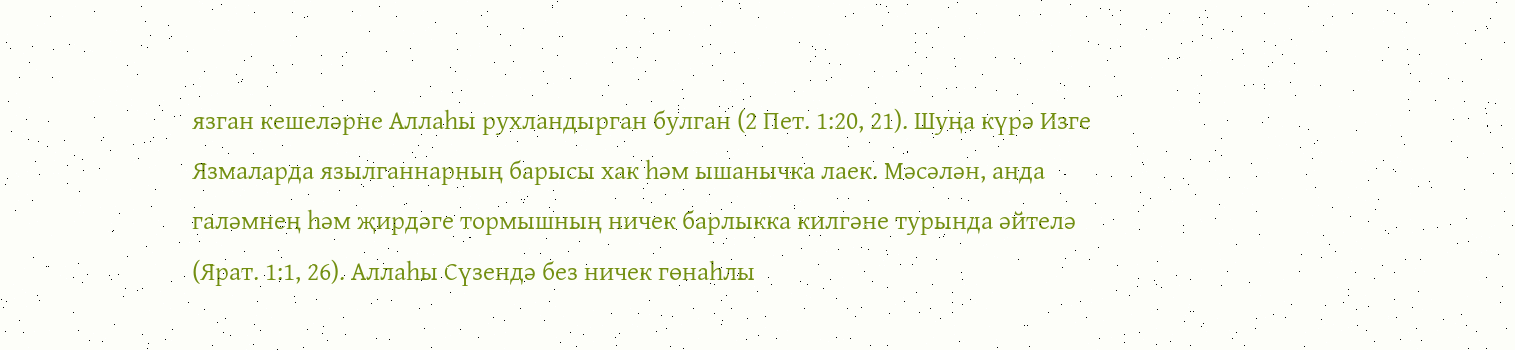язган кешеләрне Аллаһы рухландырган булган (2 Пет. 1:20, 21). Шуңа күрә Изге Язмаларда язылганнарның барысы хак һәм ышанычка лаек. Мәсәлән, анда галәмнең һәм җирдәге тормышның ничек барлыкка килгәне турында әйтелә (Ярат. 1:1, 26). Аллаһы Сүзендә без ничек гөнаһлы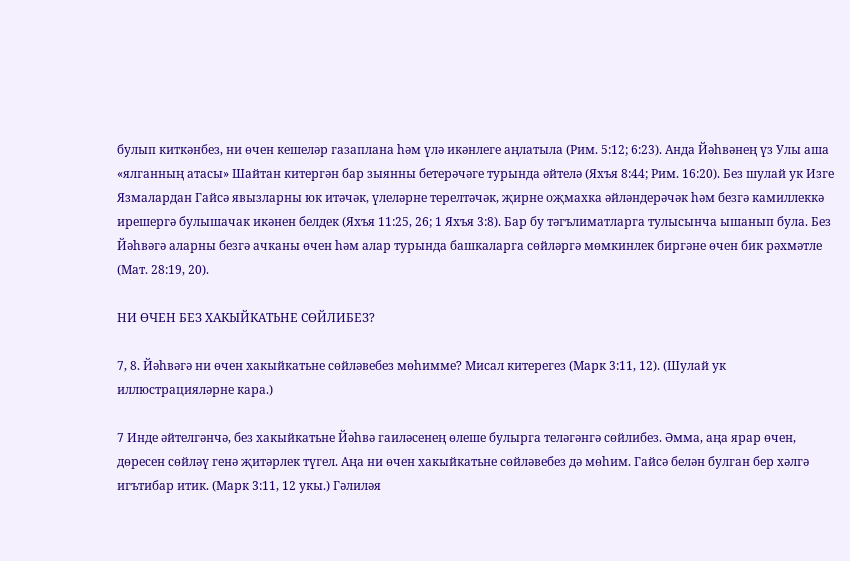булып киткәнбез, ни өчен кешеләр газаплана һәм үлә икәнлеге аңлатыла (Рим. 5:12; 6:23). Анда Йәһвәнең үз Улы аша «ялганның атасы» Шайтан китергән бар зыянны бетерәчәге турында әйтелә (Яхъя 8:44; Рим. 16:20). Без шулай ук Изге Язмалардан Гайсә явызларны юк итәчәк, үлеләрне терелтәчәк, җирне оҗмахка әйләндерәчәк һәм безгә камиллеккә ирешергә булышачак икәнен белдек (Яхъя 11:25, 26; 1 Яхъя 3:8). Бар бу тәгълиматларга тулысынча ышанып була. Без Йәһвәгә аларны безгә ачканы өчен һәм алар турында башкаларга сөйләргә мөмкинлек биргәне өчен бик рәхмәтле (Мат. 28:19, 20).

НИ ӨЧЕН БЕЗ ХАКЫЙКАТЬНЕ СӨЙЛИБЕЗ?

7, 8. Йәһвәгә ни өчен хакыйкатьне сөйләвебез мөһимме? Мисал китерегез (Марк 3:11, 12). (Шулай ук иллюстрацияләрне кара.)

7 Инде әйтелгәнчә, без хакыйкатьне Йәһвә гаиләсенең өлеше булырга теләгәнгә сөйлибез. Әмма, аңа ярар өчен, дөресен сөйләү генә җитәрлек түгел. Аңа ни өчен хакыйкатьне сөйләвебез дә мөһим. Гайсә белән булган бер хәлгә игътибар итик. (Марк 3:11, 12 укы.) Гәлиләя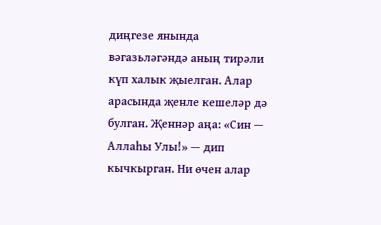диңгезе янында вәгазьләгәндә аның тирәли күп халык җыелган. Алар арасында җенле кешеләр дә булган. Җеннәр аңа: «Син — Аллаһы Улы!» — дип кычкырган. Ни өчен алар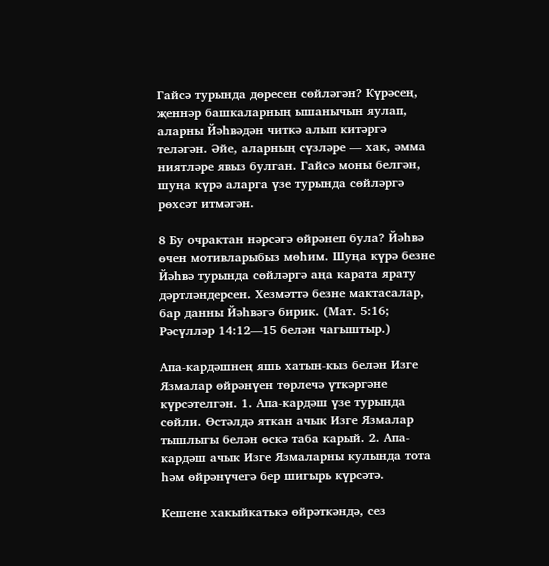Гайсә турында дөресен сөйләгән? Күрәсең, җеннәр башкаларның ышанычын яулап, аларны Йәһвәдән читкә алып китәргә теләгән. Әйе, аларның сүзләре — хак, әмма ниятләре явыз булган. Гайсә моны белгән, шуңа күрә аларга үзе турында сөйләргә рөхсәт итмәгән.

8 Бу очрактан нәрсәгә өйрәнеп була? Йәһвә өчен мотивларыбыз мөһим. Шуңа күрә безне Йәһвә турында сөйләргә аңа карата ярату дәртләндерсен. Хезмәттә безне мактасалар, бар данны Йәһвәгә бирик. (Мат. 5:16; Рәсүлләр 14:12—15 белән чагыштыр.)

Апа-кардәшнең яшь хатын-кыз белән Изге Язмалар өйрәнүен төрлечә үткәргәне күрсәтелгән. 1. Апа-кардәш үзе турында сөйли. Өстәлдә яткан ачык Изге Язмалар тышлыгы белән өскә таба карый. 2. Апа-кардәш ачык Изге Язмаларны кулында тота һәм өйрәнүчегә бер шигырь күрсәтә.

Кешене хакыйкатькә өйрәткәндә, сез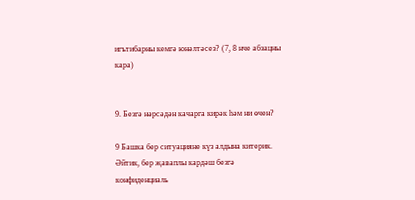игътибарны кемгә юнәлтәсез? (7, 8 нче абзацны кара)


9. Безгә нәрсәдән качарга кирәк һәм ни өчен?

9 Башка бер ситуацияне күз алдына китерик. Әйтик, бер җаваплы кардәш безгә конфиденциаль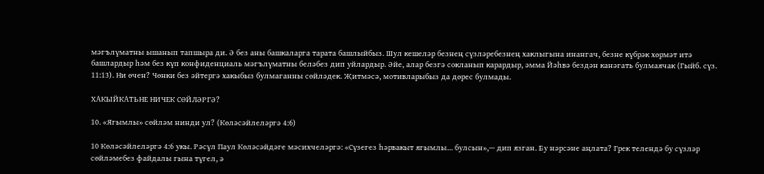мәгълүматны ышанып тапшыра ди. Ә без аны башкаларга тарата башлыйбыз. Шул кешеләр безнең сүзләребезнең хаклыгына инангач, безне күбрәк хөрмәт итә башлардыр һәм без күп конфиденциаль мәгълүматны беләбез дип уйлардыр. Әйе, алар безгә сокланып карардыр, әмма Йәһвә бездән канәгать булмаячак (Гыйб. сүз. 11:13). Ни өчен? Чөнки без әйтергә хакыбыз булмаганны сөйләдек. Җитмәсә, мотивларыбыз да дөрес булмады.

ХАКЫЙКАТЬНЕ НИЧЕК СӨЙЛӘРГӘ?

10. «Ягымлы» сөйләм нинди ул? (Көләсәйлеләргә 4:6)

10 Көләсәйлеләргә 4:6 укы. Рәсүл Паул Көләсәйдәге мәсихчеләргә: «Сүзегез һәрвакыт ягымлы... булсын»,— дип язган. Бу нәрсәне аңлата? Грек телендә бу сүзләр сөйләмебез файдалы гына түгел, ә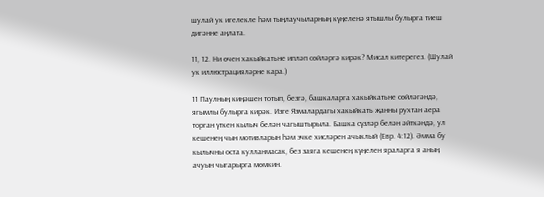шулай ук игелекле һәм тыңлаучыларның күңеленә ятышлы булырга тиеш дигәнне аңлата.

11, 12. Ни өчен хакыйкатьне ипләп сөйләргә кирәк? Мисал китерегез. (Шулай ук иллюстрацияләрне кара.)

11 Паулның киңәшен тотып, безгә, башкаларга хакыйкатьне сөйләгәндә, ягымлы булырга кирәк. Изге Язмалардагы хакыйкать җанны рухтан аера торган үткен кылыч белән чагыштырыла. Башка сүзләр белән әйткәндә, ул кешенең чын мотивларын һәм эчке хисләрен ачыклый (Евр. 4:12). Әмма бу кылычны оста кулланмасак, без заяга кешенең күңелен яраларга я аның ачуын чыгарырга мөмкин.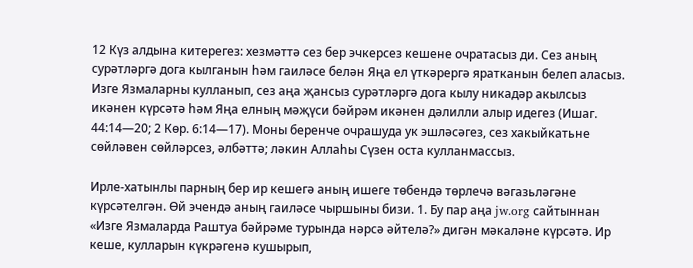12 Күз алдына китерегез: хезмәттә сез бер эчкерсез кешене очратасыз ди. Сез аның сурәтләргә дога кылганын һәм гаиләсе белән Яңа ел үткәрергә яратканын белеп аласыз. Изге Язмаларны кулланып, сез аңа җансыз сурәтләргә дога кылу никадәр акылсыз икәнен күрсәтә һәм Яңа елның мәҗүси бәйрәм икәнен дәлилли алыр идегез (Ишаг. 44:14—20; 2 Көр. 6:14—17). Моны беренче очрашуда ук эшләсәгез, сез хакыйкатьне сөйләвен сөйләрсез, әлбәттә; ләкин Аллаһы Сүзен оста кулланмассыз.

Ирле-хатынлы парның бер ир кешегә аның ишеге төбендә төрлечә вәгазьләгәне күрсәтелгән. Өй эчендә аның гаиләсе чыршыны бизи. 1. Бу пар аңа jw.org сайтыннан «Изге Язмаларда Раштуа бәйрәме турында нәрсә әйтелә?» дигән мәкаләне күрсәтә. Ир кеше, кулларын күкрәгенә кушырып,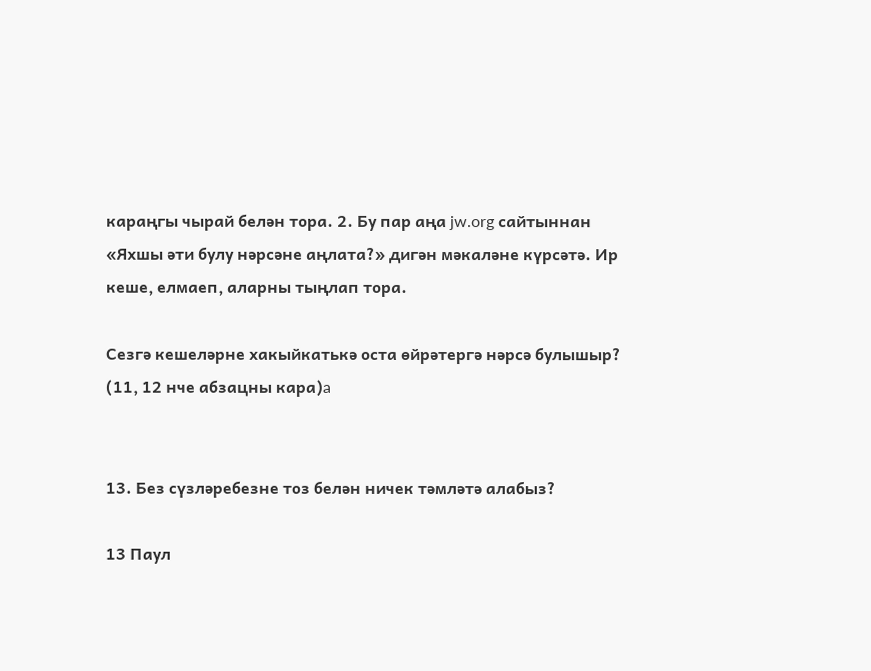караңгы чырай белән тора. 2. Бу пар аңа jw.org сайтыннан «Яхшы әти булу нәрсәне аңлата?» дигән мәкаләне күрсәтә. Ир кеше, елмаеп, аларны тыңлап тора.

Сезгә кешеләрне хакыйкатькә оста өйрәтергә нәрсә булышыр? (11, 12 нче абзацны кара)a


13. Без сүзләребезне тоз белән ничек тәмләтә алабыз?

13 Паул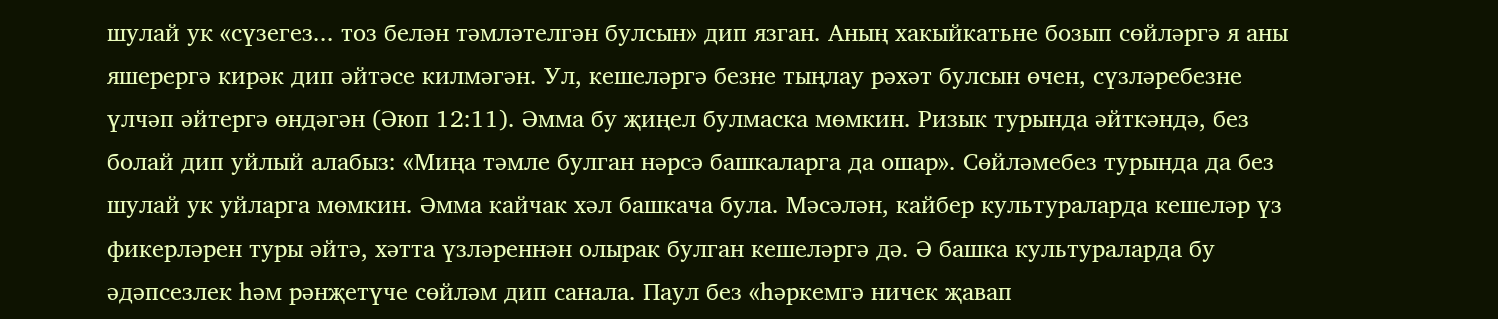шулай ук «сүзегез... тоз белән тәмләтелгән булсын» дип язган. Аның хакыйкатьне бозып сөйләргә я аны яшерергә кирәк дип әйтәсе килмәгән. Ул, кешеләргә безне тыңлау рәхәт булсын өчен, сүзләребезне үлчәп әйтергә өндәгән (Әюп 12:11). Әмма бу җиңел булмаска мөмкин. Ризык турында әйткәндә, без болай дип уйлый алабыз: «Миңа тәмле булган нәрсә башкаларга да ошар». Сөйләмебез турында да без шулай ук уйларга мөмкин. Әмма кайчак хәл башкача була. Мәсәлән, кайбер культураларда кешеләр үз фикерләрен туры әйтә, хәтта үзләреннән олырак булган кешеләргә дә. Ә башка культураларда бу әдәпсезлек һәм рәнҗетүче сөйләм дип санала. Паул без «һәркемгә ничек җавап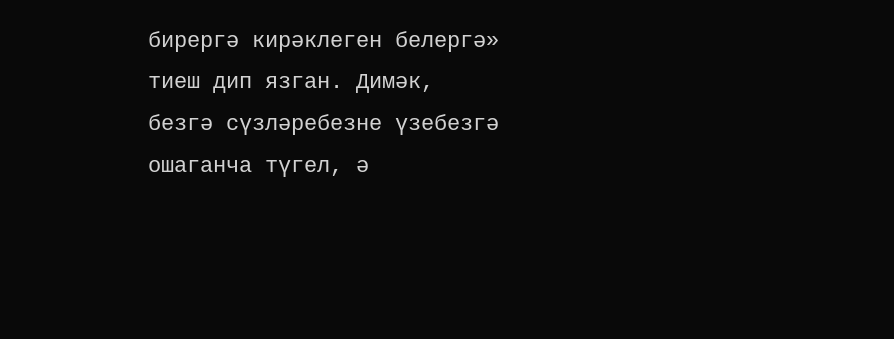бирергә кирәклеген белергә» тиеш дип язган. Димәк, безгә сүзләребезне үзебезгә ошаганча түгел, ә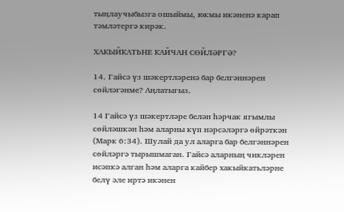тыңлаучыбызга ошыймы, юкмы икәненә карап тәмләтергә кирәк.

ХАКЫЙКАТЬНЕ КАЙЧАН СӨЙЛӘРГӘ?

14. Гайсә үз шәкертләренә бар белгәннәрен сөйләгәнме? Аңлатыгыз.

14 Гайсә үз шәкертләре белән һәрчак ягымлы сөйләшкән һәм аларны күп нәрсәләргә өйрәткән (Марк 6:34). Шулай да ул аларга бар белгәннәрен сөйләргә тырышмаган. Гайсә аларның чикләрен исәпкә алган һәм аларга кайбер хакыйкатьләрне белү әле иртә икәнен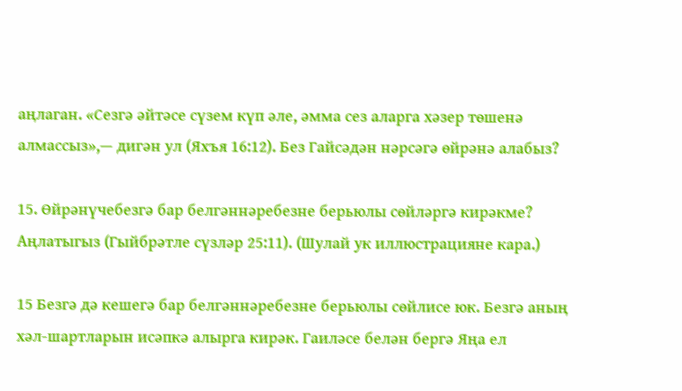аңлаган. «Сезгә әйтәсе сүзем күп әле, әмма сез аларга хәзер төшенә алмассыз»,— дигән ул (Яхъя 16:12). Без Гайсәдән нәрсәгә өйрәнә алабыз?

15. Өйрәнүчебезгә бар белгәннәребезне берьюлы сөйләргә кирәкме? Аңлатыгыз (Гыйбрәтле сүзләр 25:11). (Шулай ук иллюстрацияне кара.)

15 Безгә дә кешегә бар белгәннәребезне берьюлы сөйлисе юк. Безгә аның хәл-шартларын исәпкә алырга кирәк. Гаиләсе белән бергә Яңа ел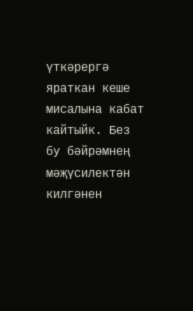үткәрергә яраткан кеше мисалына кабат кайтыйк. Без бу бәйрәмнең мәҗүсилектән килгәнен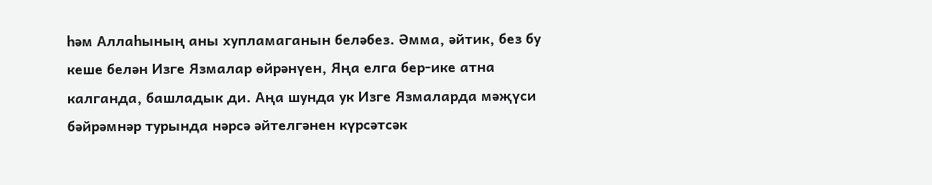һәм Аллаһының аны хупламаганын беләбез. Әмма, әйтик, без бу кеше белән Изге Язмалар өйрәнүен, Яңа елга бер-ике атна калганда, башладык ди. Аңа шунда ук Изге Язмаларда мәҗүси бәйрәмнәр турында нәрсә әйтелгәнен күрсәтсәк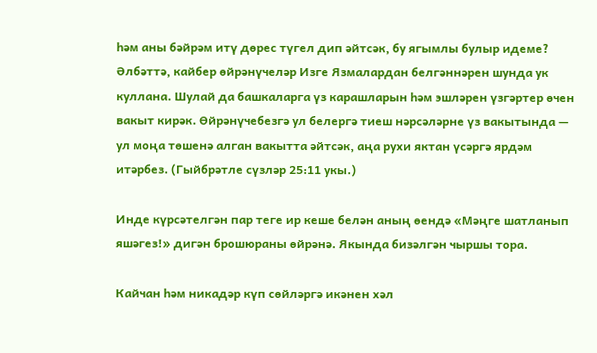һәм аны бәйрәм итү дөрес түгел дип әйтсәк, бу ягымлы булыр идеме? Әлбәттә, кайбер өйрәнүчеләр Изге Язмалардан белгәннәрен шунда ук куллана. Шулай да башкаларга үз карашларын һәм эшләрен үзгәртер өчен вакыт кирәк. Өйрәнүчебезгә ул белергә тиеш нәрсәләрне үз вакытында — ул моңа төшенә алган вакытта әйтсәк, аңа рухи яктан үсәргә ярдәм итәрбез. (Гыйбрәтле сүзләр 25:11 укы.)

Инде күрсәтелгән пар теге ир кеше белән аның өендә «Мәңге шатланып яшәгез!» дигән брошюраны өйрәнә. Якында бизәлгән чыршы тора.

Кайчан һәм никадәр күп сөйләргә икәнен хәл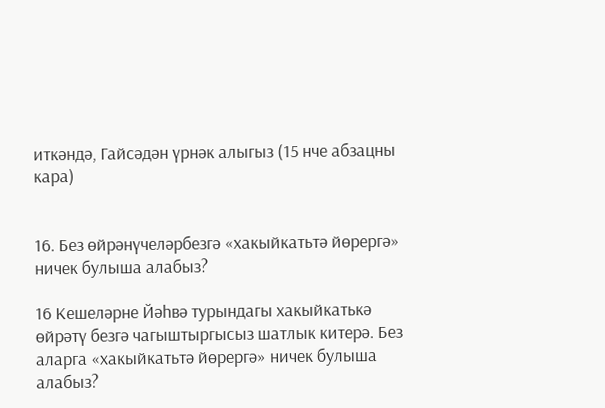иткәндә, Гайсәдән үрнәк алыгыз (15 нче абзацны кара)


16. Без өйрәнүчеләрбезгә «хакыйкатьтә йөрергә» ничек булыша алабыз?

16 Кешеләрне Йәһвә турындагы хакыйкатькә өйрәтү безгә чагыштыргысыз шатлык китерә. Без аларга «хакыйкатьтә йөрергә» ничек булыша алабыз?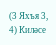(3 Яхъя 3, 4) Киләсе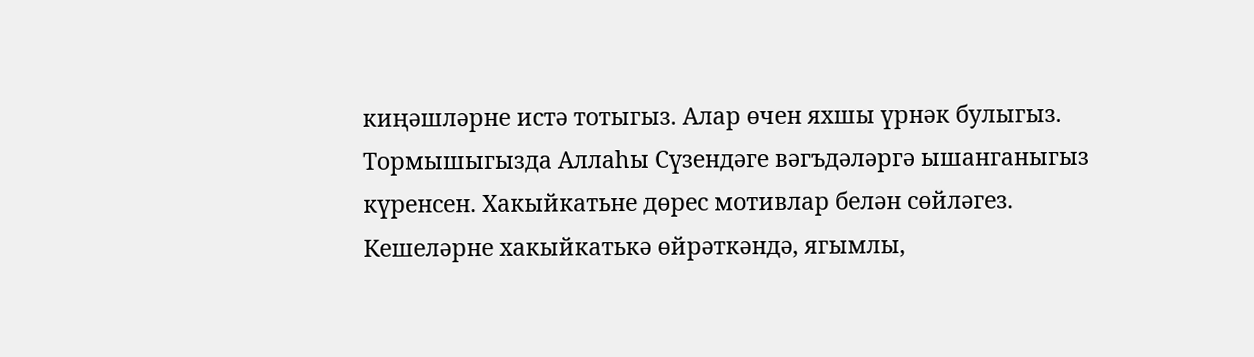киңәшләрне истә тотыгыз. Алар өчен яхшы үрнәк булыгыз. Тормышыгызда Аллаһы Сүзендәге вәгъдәләргә ышанганыгыз күренсен. Хакыйкатьне дөрес мотивлар белән сөйләгез. Кешеләрне хакыйкатькә өйрәткәндә, ягымлы,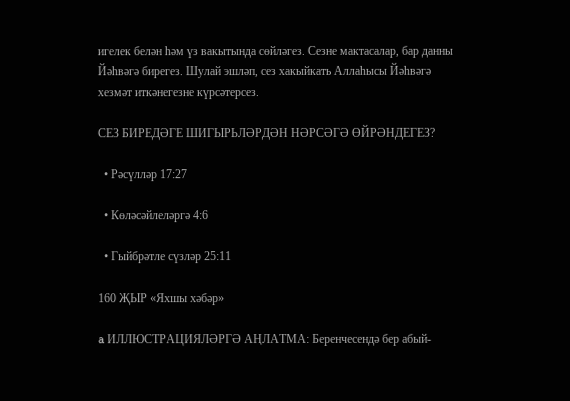игелек белән һәм үз вакытында сөйләгез. Сезне мактасалар, бар данны Йәһвәгә бирегез. Шулай эшләп, сез хакыйкать Аллаһысы Йәһвәгә хезмәт иткәнегезне күрсәтерсез.

СЕЗ БИРЕДӘГЕ ШИГЫРЬЛӘРДӘН НӘРСӘГӘ ӨЙРӘНДЕГЕЗ?

  • Рәсүлләр 17:27

  • Көләсәйлеләргә 4:6

  • Гыйбрәтле сүзләр 25:11

160 ҖЫР «Яхшы хәбәр»

a ИЛЛЮСТРАЦИЯЛӘРГӘ АҢЛАТМА: Беренчесендә бер абый-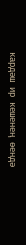кардәш ир кешенең өендә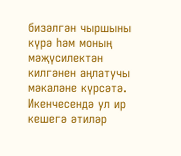бизәлгән чыршыны күрә һәм моның мәҗүсилектән килгәнен аңлатучы мәкаләне күрсәтә. Икенчесендә ул ир кешегә әтиләр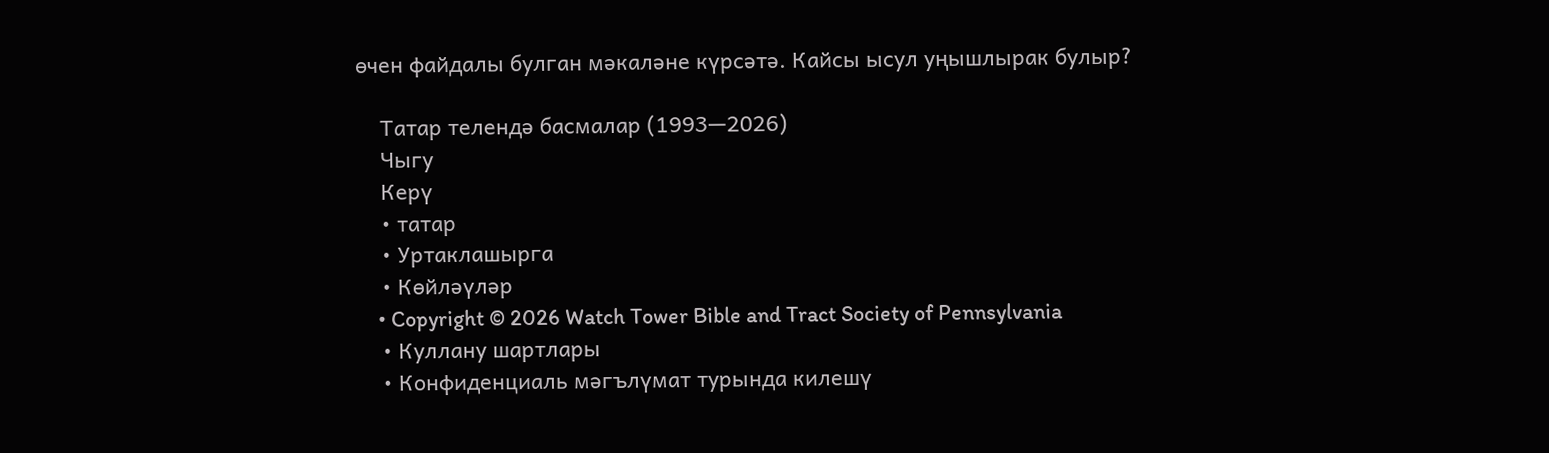өчен файдалы булган мәкаләне күрсәтә. Кайсы ысул уңышлырак булыр?

    Татар телендә басмалар (1993—2026)
    Чыгу
    Керү
    • татар
    • Уртаклашырга
    • Көйләүләр
    • Copyright © 2026 Watch Tower Bible and Tract Society of Pennsylvania
    • Куллану шартлары
    • Конфиденциаль мәгълүмат турында килешү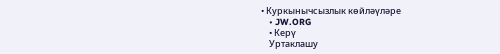• Куркынычсызлык көйләүләре
    • JW.ORG
    • Керү
    Уртаклашу